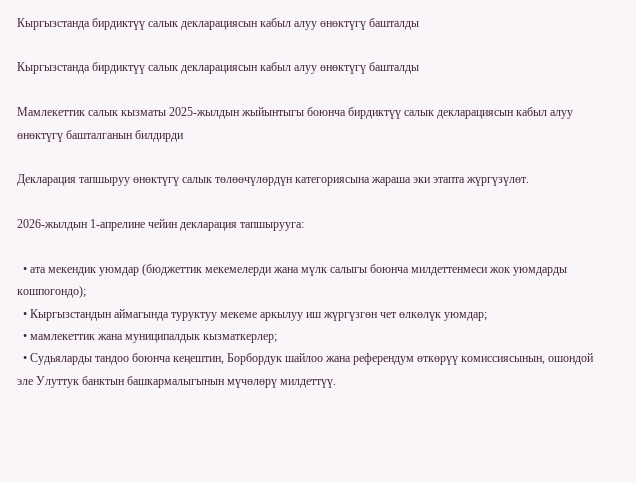Кыргызстанда бирдиктүү салык декларациясын кабыл алуу өнөктүгү башталды

Кыргызстанда бирдиктүү салык декларациясын кабыл алуу өнөктүгү башталды

Мамлекеттик салык кызматы 2025-жылдын жыйынтыгы боюнча бирдиктүү салык декларациясын кабыл алуу өнөктүгү башталганын билдирди

Декларация тапшыруу өнөктүгү салык төлөөчүлөрдүн категориясына жараша эки этапта жүргүзүлөт.

2026-жылдын 1-апрелине чейин декларация тапшырууга:

  • ата мекендик уюмдар (бюджеттик мекемелерди жана мүлк салыгы боюнча милдеттенмеси жок уюмдарды кошпогондо);
  • Кыргызстандын аймагында туруктуу мекеме аркылуу иш жүргүзгөн чет өлкөлүк уюмдар;
  • мамлекеттик жана муниципалдык кызматкерлер;
  • Судьяларды тандоо боюнча кеңештин, Борбордук шайлоо жана референдум өткөрүү комиссиясынын, ошондой эле Улуттук банктын башкармалыгынын мүчөлөрү милдеттүү.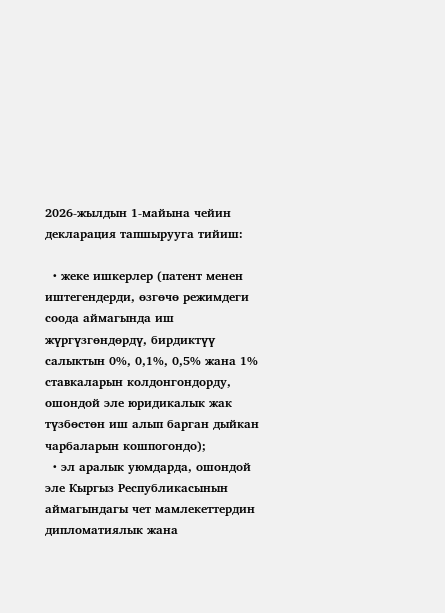2026-жылдын 1-майына чейин декларация тапшырууга тийиш:

  • жеке ишкерлер (патент менен иштегендерди, өзгөчө режимдеги соода аймагында иш жүргүзгөндөрдү, бирдиктүү салыктын 0%, 0,1%, 0,5% жана 1% ставкаларын колдонгондорду, ошондой эле юридикалык жак түзбөстөн иш алып барган дыйкан чарбаларын кошпогондо);
  • эл аралык уюмдарда, ошондой эле Кыргыз Республикасынын аймагындагы чет мамлекеттердин дипломатиялык жана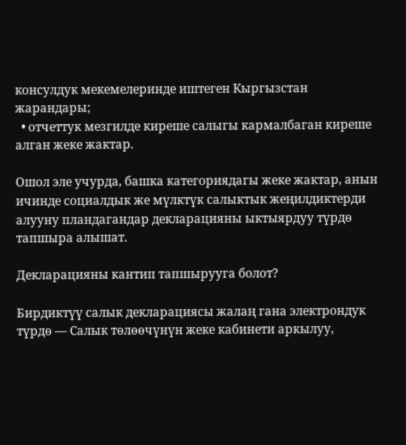консулдук мекемелеринде иштеген Кыргызстан жарандары;
  • отчеттук мезгилде киреше салыгы кармалбаган киреше алган жеке жактар.

Ошол эле учурда, башка категориядагы жеке жактар, анын ичинде социалдык же мүлктүк салыктык жеңилдиктерди алууну пландагандар декларацияны ыктыярдуу түрдө тапшыра алышат.

Декларацияны кантип тапшырууга болот?

Бирдиктүү салык декларациясы жалаң гана электрондук түрдө — Салык төлөөчүнүн жеке кабинети аркылуу,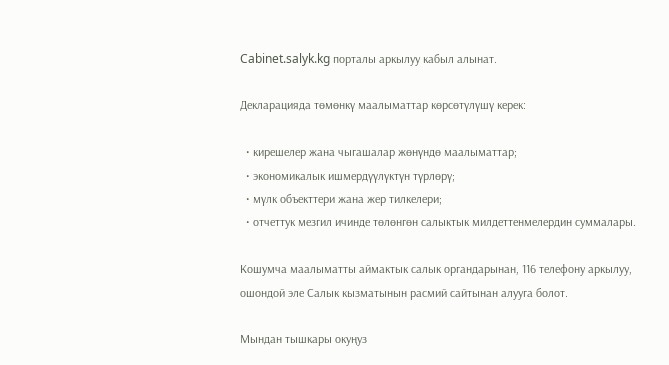Cabinet.salyk.kg порталы аркылуу кабыл алынат.

Декларацияда төмөнкү маалыматтар көрсөтүлүшү керек:

  • кирешелер жана чыгашалар жөнүндө маалыматтар;
  • экономикалык ишмердүүлүктүн түрлөрү;
  • мүлк объекттери жана жер тилкелери;
  • отчеттук мезгил ичинде төлөнгөн салыктык милдеттенмелердин суммалары.

Кошумча маалыматты аймактык салык органдарынан, 116 телефону аркылуу, ошондой эле Салык кызматынын расмий сайтынан алууга болот.

Мындан тышкары окуңуз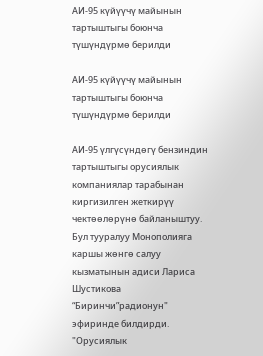АИ-95 күйүүчү майынын тартыштыгы боюнча түшүндүрмө берилди

АИ-95 күйүүчү майынын тартыштыгы боюнча түшүндүрмө берилди

AИ-95 үлгүсүндөгү бензиндин тартыштыгы орусиялык компаниялар тарабынан киргизилген жеткирүү чектөөлөрүнө байланыштуу. Бул тууралуу Монополияга каршы жөнгө салуу кызматынын адиси Лариса Шустикова “Биринчи”радионун" эфиринде билдирди. "Орусиялык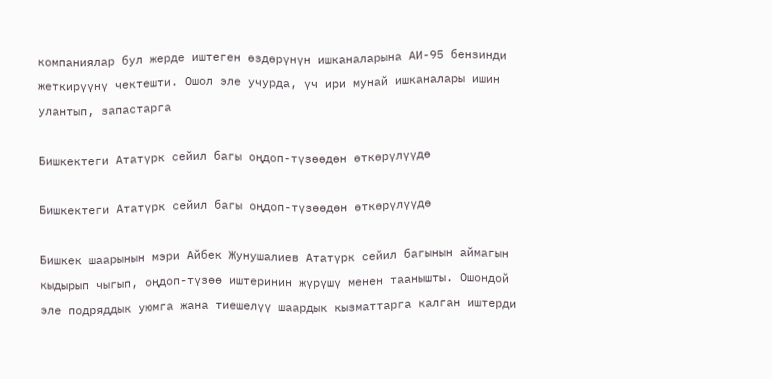компаниялар бул жерде иштеген өздөрүнүн ишканаларына АИ-95 бензинди жеткирүүнү чектешти. Ошол эле учурда, үч ири мунай ишканалары ишин улантып, запастарга

Бишкектеги Ататүрк сейил багы оңдоп-түзөөдөн өткөрүлүүдө

Бишкектеги Ататүрк сейил багы оңдоп-түзөөдөн өткөрүлүүдө

Бишкек шаарынын мэри Айбек Жунушалиев Ататүрк сейил багынын аймагын кыдырып чыгып, оңдоп-түзөө иштеринин жүрүшү менен таанышты. Ошондой эле подряддык уюмга жана тиешелүү шаардык кызматтарга калган иштерди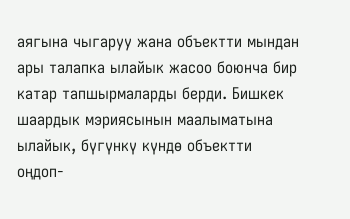аягына чыгаруу жана объектти мындан ары талапка ылайык жасоо боюнча бир катар тапшырмаларды берди. Бишкек шаардык мэриясынын маалыматына ылайык, бүгүнкү күндө объектти оңдоп-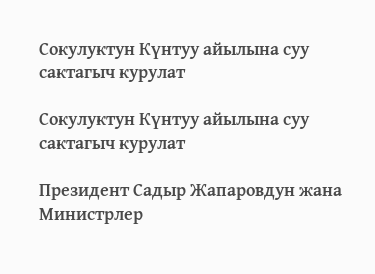Сокулуктун Күнтуу айылына суу сактагыч курулат

Сокулуктун Күнтуу айылына суу сактагыч курулат

Президент Садыр Жапаровдун жана Министрлер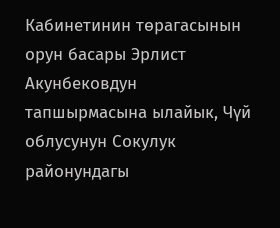Кабинетинин төрагасынын орун басары Эрлист Акунбековдун тапшырмасына ылайык, Чүй облусунун Сокулук районундагы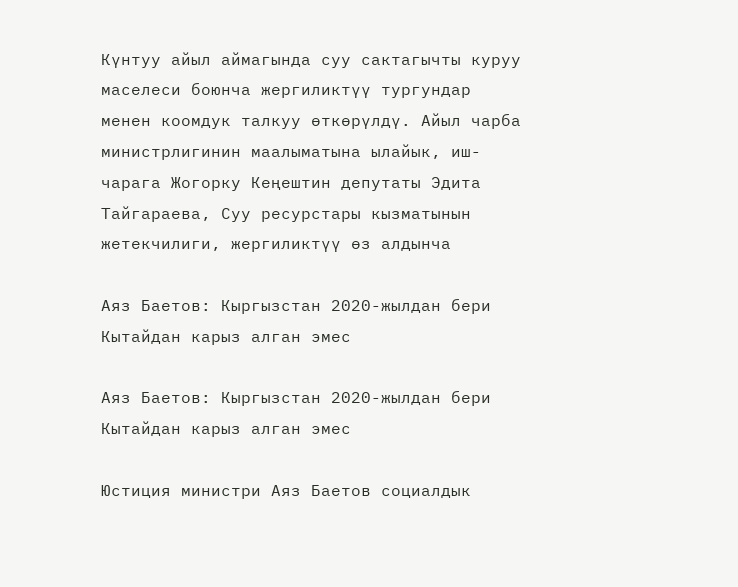Күнтуу айыл аймагында суу сактагычты куруу маселеси боюнча жергиликтүү тургундар менен коомдук талкуу өткөрүлдү. Айыл чарба министрлигинин маалыматына ылайык, иш-чарага Жогорку Кеңештин депутаты Эдита Тайгараева, Суу ресурстары кызматынын жетекчилиги, жергиликтүү өз алдынча

Аяз Баетов: Кыргызстан 2020-жылдан бери Кытайдан карыз алган эмес

Аяз Баетов: Кыргызстан 2020-жылдан бери Кытайдан карыз алган эмес

Юстиция министри Аяз Баетов социалдык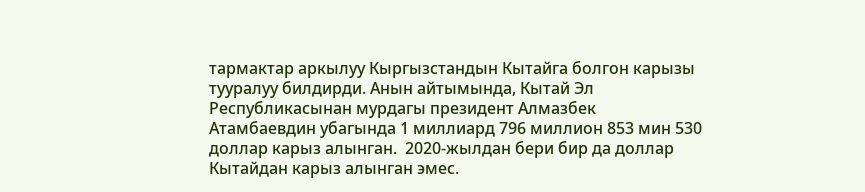тармактар аркылуу Кыргызстандын Кытайга болгон карызы тууралуу билдирди. Анын айтымында, Кытай Эл Республикасынан мурдагы президент Алмазбек Атамбаевдин убагында 1 миллиард 796 миллион 853 мин 530 доллар карыз алынган.  2020-жылдан бери бир да доллар Кытайдан карыз алынган эмес.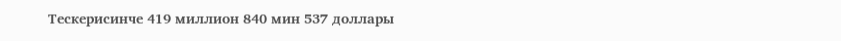Тескерисинче 419 миллион 840 мин 537 доллары